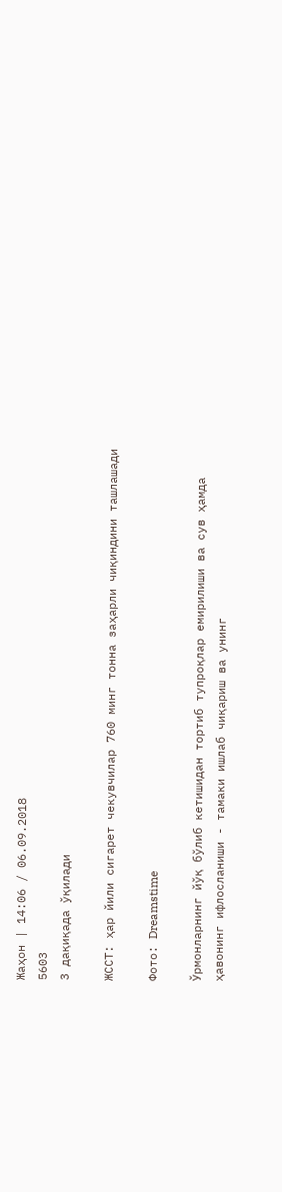Жаҳон | 14:06 / 06.09.2018
5603
3 дақиқада ўқилади

ЖССТ: ҳар йили сигарет чекувчилар 760 минг тонна заҳарли чиқиндини ташлашади

Фото: Dreamstime

Ўрмонларнинг йўқ бўлиб кетишидан тортиб тупроқлар емирилиши ва сув ҳамда ҳавонинг ифлосланиши - тамаки ишлаб чиқариш ва унинг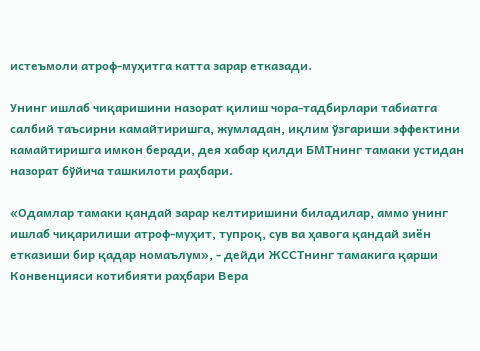истеъмоли атроф-муҳитга катта зарар етказади.

Унинг ишлаб чиқаришини назорат қилиш чора-тадбирлари табиатга салбий таъсирни камайтиришга, жумладан, иқлим ўзгариши эффектини камайтиришга имкон беради, дея хабар қилди БМТнинг тамаки устидан назорат бўйича ташкилоти раҳбари.

«Одамлар тамаки қандай зарар келтиришини биладилар, аммо унинг ишлаб чиқарилиши атроф-муҳит, тупроқ, сув ва ҳавога қандай зиён етказиши бир қадар номаълум», - дейди ЖССТнинг тамакига қарши Конвенцияси котибияти раҳбари Вера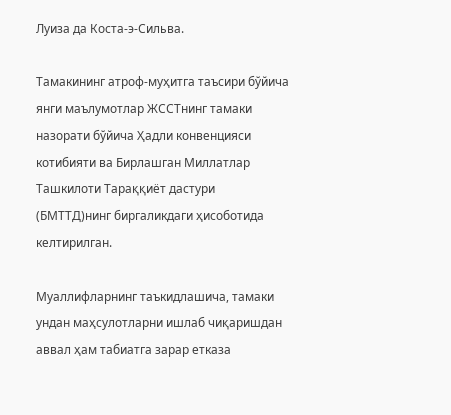Луиза да Коста-э-Сильва.

Тамакининг атроф-муҳитга таъсири бўйича янги маълумотлар ЖССТнинг тамаки назорати бўйича Ҳадли конвенцияси котибияти ва Бирлашган Миллатлар Ташкилоти Тараққиёт дастури (БМТТД)нинг биргаликдаги ҳисоботида келтирилган.

Муаллифларнинг таъкидлашича, тамаки ундан маҳсулотларни ишлаб чиқаришдан аввал ҳам табиатга зарар етказа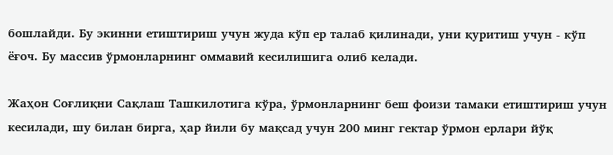бошлайди. Бу экинни етиштириш учун жуда кўп ер талаб қилинади, уни қуритиш учун - кўп ёғоч. Бу массив ўрмонларнинг оммавий кесилишига олиб келади.

Жаҳон Соғлиқни Сақлаш Ташкилотига кўра, ўрмонларнинг беш фоизи тамаки етиштириш учун кесилади, шу билан бирга, ҳар йили бу мақсад учун 200 минг гектар ўрмон ерлари йўқ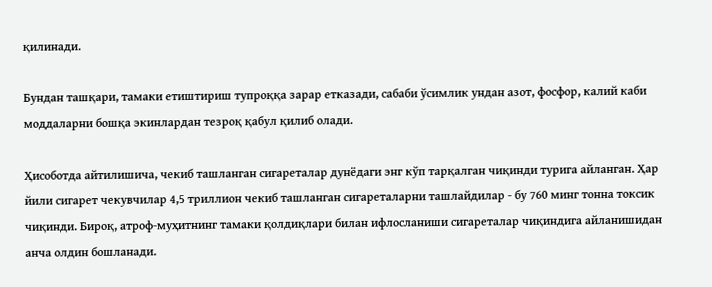қилинади.

Бундан ташқари, тамаки етиштириш тупроққа зарар етказади, сабаби ўсимлик ундан азот, фосфор, калий каби моддаларни бошқа экинлардан тезроқ қабул қилиб олади.

Ҳисоботда айтилишича, чекиб ташланган сигареталар дунёдаги энг кўп тарқалган чиқинди турига айланган. Ҳар йили сигарет чекувчилар 4,5 триллион чекиб ташланган сигареталарни ташлайдилар - бу 760 минг тонна токсик чиқинди. Бироқ, атроф-муҳитнинг тамаки қолдиқлари билан ифлосланиши сигареталар чиқиндига айланишидан анча олдин бошланади.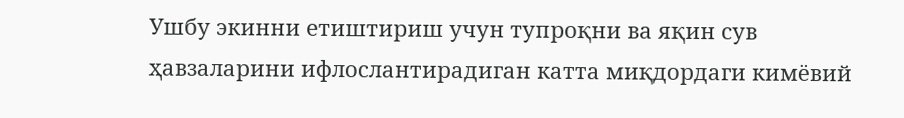Ушбу экинни етиштириш учун тупроқни ва яқин сув ҳавзаларини ифлослантирадиган катта миқдордаги кимёвий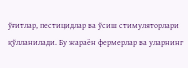ўғитлар, пестицидлар ва ўсиш стимуляторлари қўлланилади. Бу жараён фермерлар ва уларнинг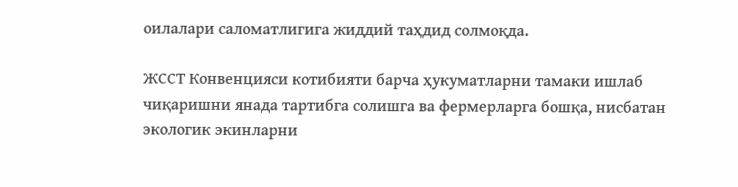оилалари саломатлигига жиддий таҳдид солмоқда.

ЖССТ Конвенцияси котибияти барча ҳукуматларни тамаки ишлаб чиқаришни янада тартибга солишга ва фермерларга бошқа, нисбатан экологик экинларни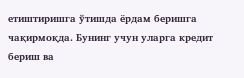етиштиришга ўтишда ёрдам беришга чақирмоқда. Бунинг учун уларга кредит бериш ва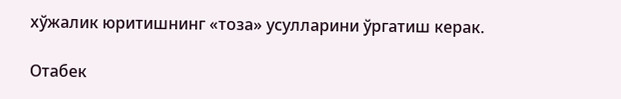хўжалик юритишнинг «тоза» усулларини ўргатиш керак.

Отабек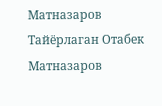Матназаров
Тайёрлаган Отабек Матназаров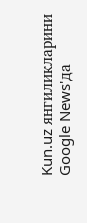Kun.uz янгиликларини Google News'да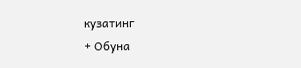кузатинг
+ Обуна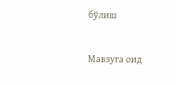бўлиш

Мавзуга оид